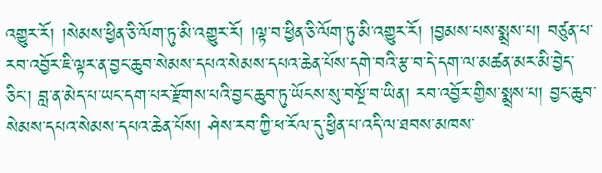འགྱུར་རོ། །སེམས་ཕྱིན་ཅི་ལོག་ཏུ་མི་འགྱུར་རོ། །ལྟ་བ་ཕྱིན་ཅི་ལོག་ཏུ་མི་འགྱུར་རོ། །བྱམས་པས་སྨྲས་པ། བཙུན་པ་རབ་འབྱོར་ཇི་ལྟར་ན་བྱང་ཆུབ་སེམས་དཔའ་སེམས་དཔའ་ཆེན་པོས་དགེ་བའི་རྩ་བ་དེ་དག་ལ་མཚན་མར་མི་བྱེད་ཅིང་། བླ་ན་མེད་པ་ཡང་དག་པར་རྫོགས་པའི་བྱང་ཆུབ་ཏུ་ཡོངས་སུ་བསྔོ་བ་ཡིན། རབ་འབྱོར་གྱིས་སྨྲས་པ། བྱང་ཆུབ་སེམས་དཔའ་སེམས་དཔའ་ཆེན་པོས། ཤེས་རབ་ཀྱི་ཕ་རོལ་དུ་ཕྱིན་པ་འདི་ལ་ཐབས་མཁས་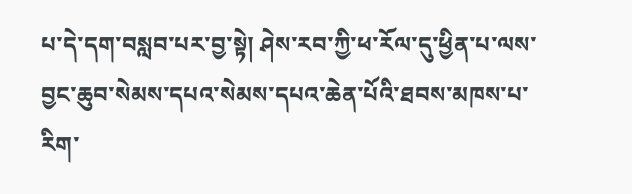པ་དེ་དག་བསླབ་པར་བྱ་སྟེ། ཤེས་རབ་ཀྱི་ཕ་རོལ་དུ་ཕྱིན་པ་ལས་བྱང་ཆུབ་སེམས་དཔའ་སེམས་དཔའ་ཆེན་པོའི་ཐབས་མཁས་པ་རིག་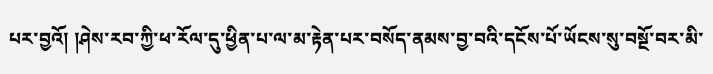པར་བྱའོ། །ཤེས་རབ་ཀྱི་ཕ་རོལ་དུ་ཕྱིན་པ་ལ་མ་རྟེན་པར་བསོད་ནམས་བྱ་བའི་དངོས་པོ་ཡོངས་སུ་བསྔོ་བར་མི་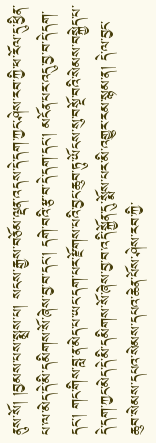ནུས་སོ། །བྱམས་པས་སྨྲས་པ། སངས་རྒྱས་བཅོམ་ལྡན་འདས་དེ་དག་ཀྱང་ཤེས་རབ་ཀྱི་ཕ་རོལ་དུ་ཕྱིན་པ་ལ་མེད་དེ་མི་དམིགས་སོ་ཞེས་བྱ་བ་དང་། དགེ་བའི་རྩ་བ་དེ་དག་དང་། མངོན་པར་འདུ་བྱ་བ་དེ་དག་དང་། གང་གིས་བླ་ན་མེད་པ་ཡང་དག་པར་རྫོགས་པའི་བྱང་ཆུབ་ཏུ་ཡོངས་སུ་བསྔོ་བའི་སེམས་བསྐྱེད་པ་དེ་དག་ཀྱང་མེད་དེ་མི་དམིགས་སོ་ཞེས་བྱ་བ་འདི་སྐྱོན་དུ་སྨོས་པར་མི་འགྱུར་རམ་སྙམ་ན། དེ་ལ་བྱང་ཆུབ་སེམས་དཔའ་སེམས་དཔའ་ཆེན་པོས་ཤེས་རབ་ཀྱི་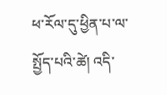ཕ་རོལ་དུ་ཕྱིན་པ་ལ་སྤྱོད་པའི་ཚེ། འདི་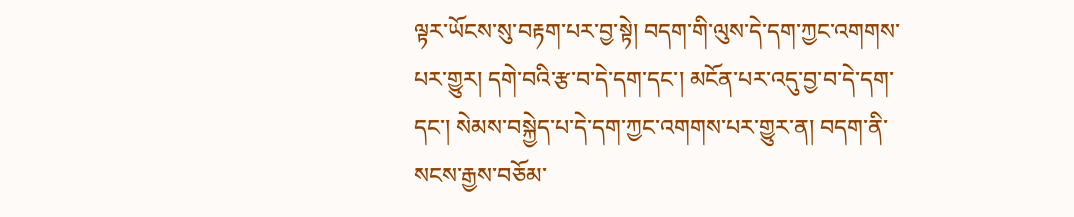ལྟར་ཡོངས་སུ་བརྟག་པར་བྱ་སྟེ། བདག་གི་ལུས་དེ་དག་ཀྱང་འགགས་པར་གྱུར། དགེ་བའི་རྩ་བ་དེ་དག་དང་། མངོན་པར་འདུ་བྱ་བ་དེ་དག་དང་། སེམས་བསྐྱེད་པ་དེ་དག་ཀྱང་འགགས་པར་གྱུར་ན། བདག་ནི་སངས་རྒྱས་བཅོམ་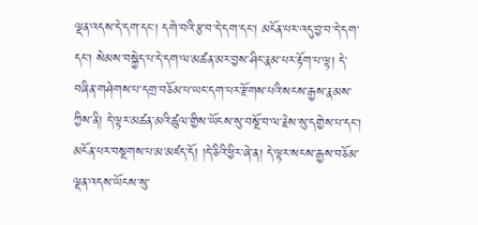ལྡན་འདས་དེ་དག་དང་། དགེ་བའི་རྩ་བ་དེ་དག་དང་། མངོན་པར་འདུ་བྱ་བ་དེ་དག་དང་། སེམས་བསྐྱེད་པ་དེ་དག་ལ་མཚན་མར་བྱས་ཤིང་རྣམ་པར་རྟོག་པ་ལྟ། དེ་བཞིན་གཤེགས་པ་དགྲ་བཅོམ་པ་ཡང་དག་པར་རྫོགས་པའི་སངས་རྒྱས་རྣམས་ཀྱིས་ནི། དེ་ལྟར་མཚན་མའི་ཚུལ་གྱིས་ཡོངས་སུ་བསྔོ་བ་ལ་རྗེས་སུ་དགྱེས་པ་དང་། མངོན་པར་བསྔགས་པ་མ་མཛད་དོ། །དེ་ཅིའི་ཕྱིར་ཞེ་ན། དེ་ལྟར་སངས་རྒྱས་བཅོམ་ལྡན་འདས་ཡོངས་སུ་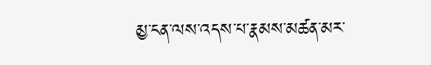མྱ་ངན་ལས་འདས་པ་རྣམས་མཚན་མར་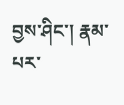བྱས་ཤིང་། རྣམ་པར་